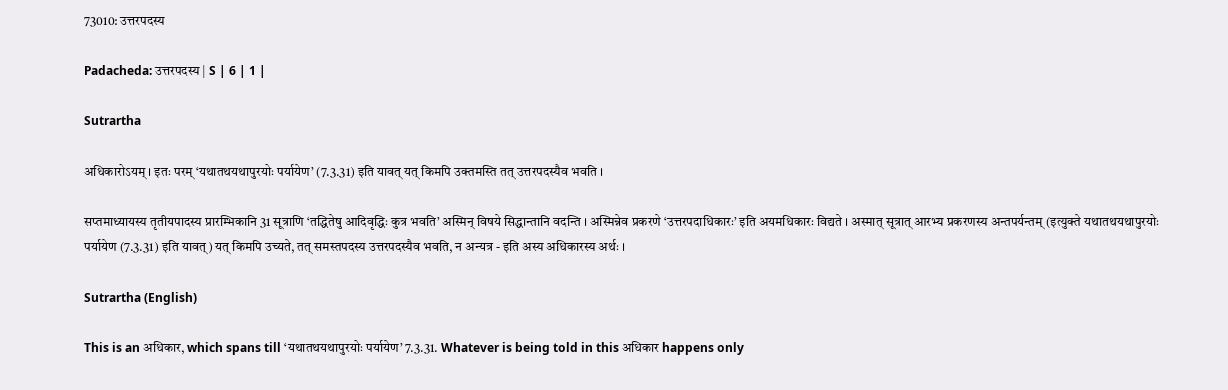73010: उत्तरपदस्य

Padacheda: उत्तरपदस्य | S | 6 | 1 |

Sutrartha

अधिकारोऽयम् । इतः परम् ‘यथातथयथापुरयोः पर्यायेण’ (7.3.31) इति यावत् यत् किमपि उक्तमस्ति तत् उत्तरपदस्यैव भवति ।

सप्तमाध्यायस्य तृतीयपादस्य प्रारम्भिकानि 31 सूत्राणि ‘तद्धितेषु आदिवृद्धिः कुत्र भवति’ अस्मिन् विषये सिद्धान्तानि वदन्ति । अस्मिन्नेव प्रकरणे ‘उत्तरपदाधिकारः’ इति अयमधिकारः विद्यते । अस्मात् सूत्रात् आरभ्य प्रकरणस्य अन्तपर्यन्तम् (इत्युक्ते यथातथयथापुरयोः पर्यायेण (7.3.31) इति यावत्) यत् किमपि उच्यते, तत् समस्तपदस्य उत्तरपदस्यैव भवति, न अन्यत्र - इति अस्य अधिकारस्य अर्थः ।

Sutrartha (English)

This is an अधिकार, which spans till ‘यथातथयथापुरयोः पर्यायेण’ 7.3.31. Whatever is being told in this अधिकार happens only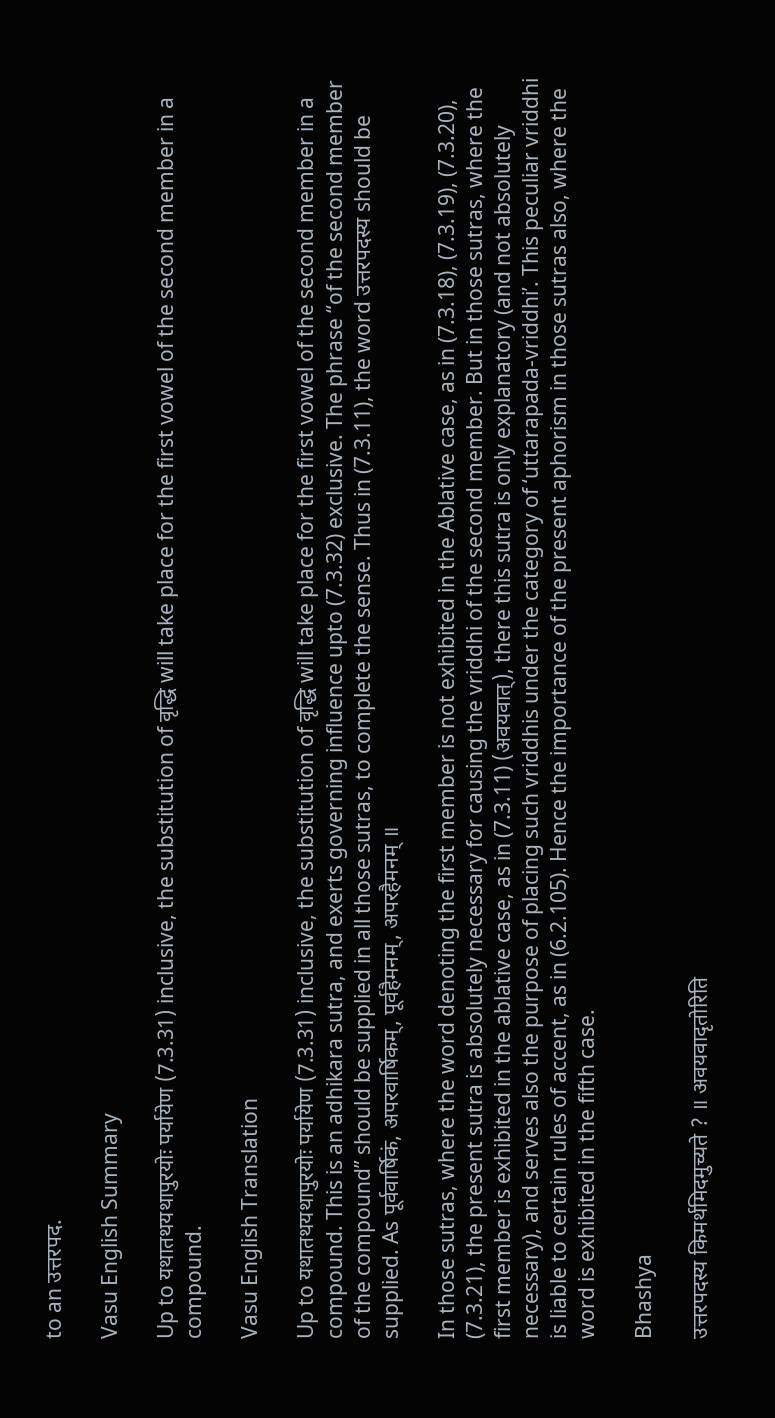to an उत्तरपद.

Vasu English Summary

Up to यथातथयथापुरयोः पर्यायेण (7.3.31) inclusive, the substitution of वृद्धि will take place for the first vowel of the second member in a compound.

Vasu English Translation

Up to यथातथयथापुरयोः पर्यायेण (7.3.31) inclusive, the substitution of वृद्धि will take place for the first vowel of the second member in a compound. This is an adhikara sutra, and exerts governing influence upto (7.3.32) exclusive. The phrase “of the second member of the compound” should be supplied in all those sutras, to complete the sense. Thus in (7.3.11), the word उत्तरपदस्य should be supplied. As पूर्ववार्षिकं, अपरवार्षिकम्, पूर्वहैमनम्, अपरहैमनम् ॥

In those sutras, where the word denoting the first member is not exhibited in the Ablative case, as in (7.3.18), (7.3.19), (7.3.20), (7.3.21), the present sutra is absolutely necessary for causing the vriddhi of the second member. But in those sutras, where the first member is exhibited in the ablative case, as in (7.3.11) (अवयवात्), there this sutra is only explanatory (and not absolutely necessary), and serves also the purpose of placing such vriddhis under the category of ‘uttarapada-vriddhi’. This peculiar vriddhi is liable to certain rules of accent, as in (6.2.105). Hence the importance of the present aphorism in those sutras also, where the word is exhibited in the fifth case.

Bhashya

उत्तरपदस्य किमर्थमिदमुच्यते ? ॥ अवयवादृतोरिति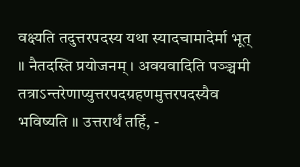वक्ष्यति तदुत्तरपदस्य यथा स्यादचामादेर्मा भूत् ॥ नैतदस्ति प्रयोजनम् । अवयवादिति पञ्ञ्चमी तत्राऽन्तरेणाप्युत्तरपदग्रहणमुत्तरपदस्यैव भविष्यति ॥ उत्तरार्थं तर्हि, -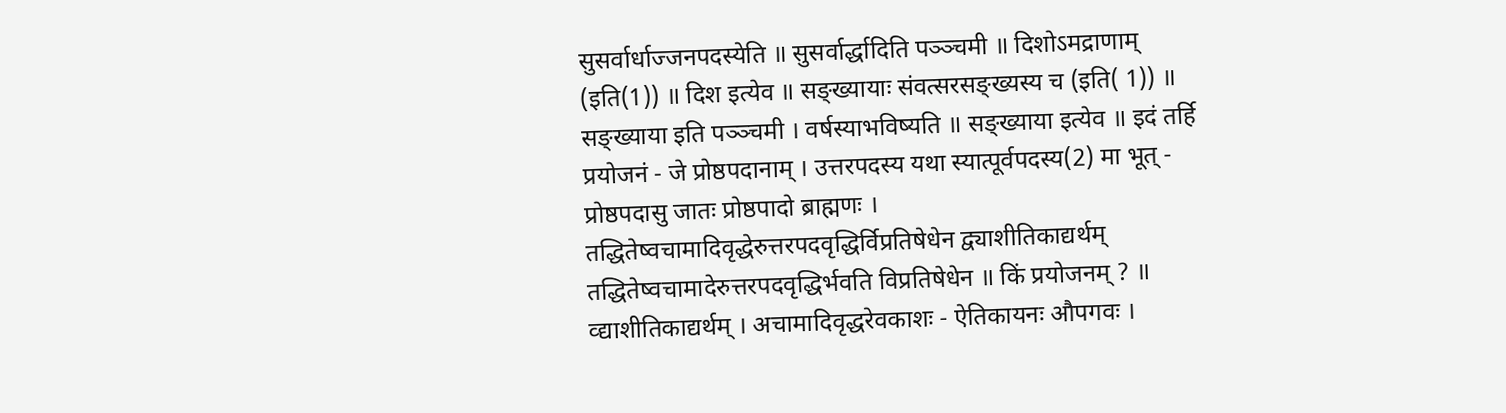सुसर्वार्धाज्जनपदस्येति ॥ सुसर्वार्द्धादिति पञ्ञ्चमी ॥ दिशोऽमद्राणाम् (इति(1)) ॥ दिश इत्येव ॥ सङ्ख्यायाः संवत्सरसङ्ख्यस्य च (इति( 1)) ॥ सङ्ख्याया इति पञ्ञ्चमी । वर्षस्याभविष्यति ॥ सङ्ख्याया इत्येव ॥ इदं तर्हि प्रयोजनं - जे प्रोष्ठपदानाम् । उत्तरपदस्य यथा स्यात्पूर्वपदस्य(2) मा भूत् - प्रोष्ठपदासु जातः प्रोष्ठपादो ब्राह्मणः । तद्धितेष्वचामादिवृद्धेरुत्तरपदवृद्धिर्विप्रतिषेधेन द्व्याशीतिकाद्यर्थम् तद्धितेष्वचामादेरुत्तरपदवृद्धिर्भवति विप्रतिषेधेन ॥ किं प्रयोजनम् ? ॥ व्द्याशीतिकाद्यर्थम् । अचामादिवृद्धरेवकाशः - ऐतिकायनः औपगवः ।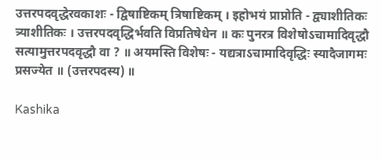उत्तरपदवृद्धेरवकाशः - द्विषाष्टिकम् त्रिषाष्टिकम् । इहोभयं प्राप्नोति - द्व्याशीतिकः त्र्याशीतिकः । उत्तरपदवृद्धिर्भवति विप्रतिषेधेन ॥ कः पुनरत्र विशेषोऽचामादिवृद्धौ सत्यामुत्तरपदवृद्धौ वा ? ॥ अयमस्ति विशेषः - यद्यत्राऽचामादिवृद्धिः स्यादैजागमः प्रसज्येत ॥ (उत्तरपदस्य) ॥

Kashika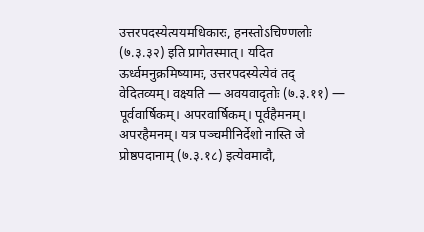उत्तरपदस्येत्ययमधिकारः, हनस्तोऽचिण्णलोः (७.३.३२) इति प्रागेतस्मात्। यदित ऊर्ध्वमनुक्रमिष्यामः, उत्तरपदस्येत्येवं तद् वेदितव्यम्। वक्ष्यति — अवयवादृतोः (७.३.११) — पूर्ववार्षिकम्। अपरवार्षिकम्। पूर्वहैमनम्। अपरहैमनम्। यत्र पञ्चमीनिर्देशो नास्ति जे प्रोष्ठपदानाम् (७.३.१८) इत्येवमादौ,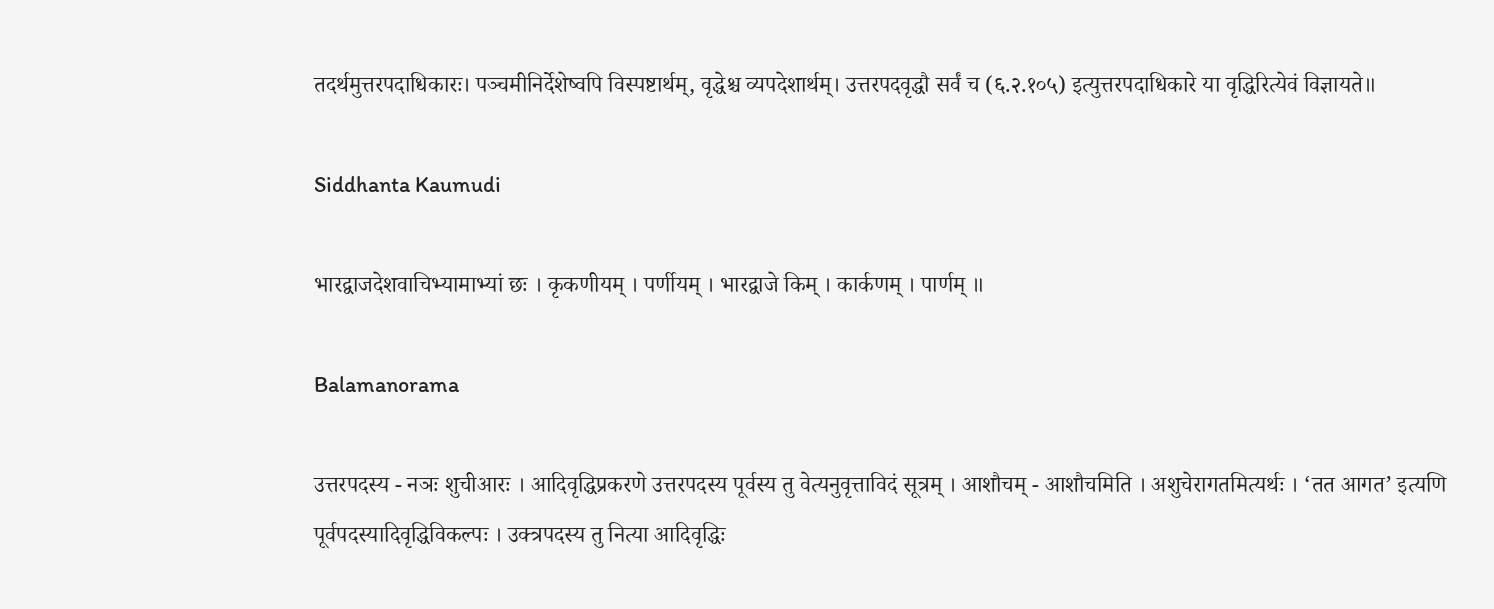तदर्थमुत्तरपदाधिकारः। पञ्चमीनिर्देशेष्वपि विस्पष्टार्थम्, वृद्धेश्च व्यपदेशार्थम्। उत्तरपदवृद्धौ सर्वं च (६.२.१०५) इत्युत्तरपदाधिकारे या वृद्धिरित्येवं विज्ञायते॥

Siddhanta Kaumudi

भारद्वाजदेशवाचिभ्यामाभ्यां छः । कृकणीयम् । पर्णीयम् । भारद्वाजे किम् । कार्कणम् । पार्णम् ॥

Balamanorama

उत्तरपदस्य - नञः शुचीआरः । आदिवृद्धिप्रकरणे उत्तरपदस्य पूर्वस्य तु वेत्यनुवृत्ताविदं सूत्रम् । आशौचम् - आशौचमिति । अशुचेरागतमित्यर्थः । ‘तत आगत’ इत्यणि पूर्वपदस्यादिवृद्धिविकल्पः । उक्त्रपदस्य तु नित्या आदिवृद्धिः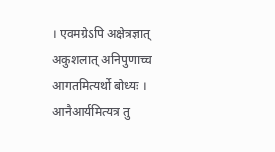। एवमग्रेऽपि अक्षेत्रज्ञात् अकुशलात् अनिपुणाच्च आगतमित्यर्थो बोध्यः । आनैआर्यमित्यत्र तु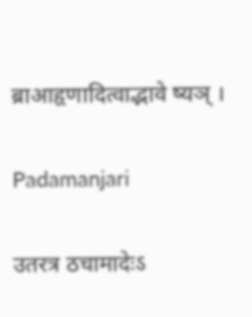ब्राआहृणादित्वाद्भावे ष्यञ् ।

Padamanjari

उतरत्र ठचामादेःऽ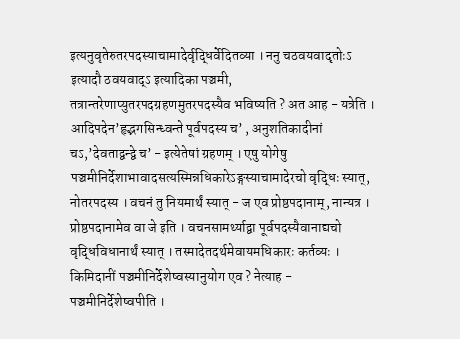इत्यनुवृतेरुतरपदस्याचामादेर्वृद्धिर्वेदितव्या । ननु चठवयवादृतोःऽ इत्यादौ ठवयवाद्ऽ इत्यादिका पञ्चमी, तत्रान्तरेणाप्युतरपदग्रहणमुतरपदस्यैव भविष्यति ? अत आह - यत्रेति । आदिपदेन’हृद्भगसिन्ध्वन्ते पूर्वपदस्य च’ , अनुशतिकादीनां चऽ,’देवताद्वन्द्वे च’ - इत्येतेषां ग्रहणम् । एषु योगेषु पञ्चमीनिर्देशाभावादसत्यस्मिन्नधिकारेऽङ्गस्याचामादेरचो वृद्धिः स्यात्, नोतरपदस्य । वचनं तु नियमार्थं स्यात् - ज एव प्रोष्ठपदानाम्, नान्यत्र । प्रोष्ठपदानामेव वा जे इति । वचनसामर्थ्याद्वा पूर्वपदस्यैवानाद्यचो वृद्धिविधानार्थं स्यात् । तस्मादेतदर्थमेवायमधिकारः कर्तव्यः । किमिदानीं पञ्चमीनिर्देशेष्वस्यानुयोग एव ? नेत्याह - पञ्चमीनिर्देशेष्वपीति ।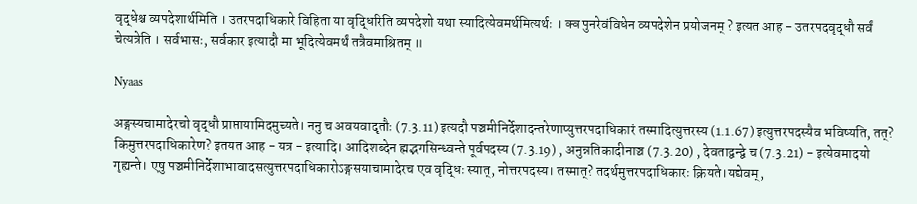वृद्धेश्च व्यपदेशार्थमिति । उतरपदाधिकारे विहिता या वृद्धिरिति व्यपदेशो यथा स्यादित्येवमर्थमित्यर्थः । क्व पुनरेवंविधेन व्यपदेशेन प्रयोजनम् ? इत्यत आह - उतरपदवृद्धौ सर्वं चेत्यत्रेति । सर्वभासः, सर्वकार इत्यादौ मा भूदित्येवमर्थं तत्रैवमाश्रितम् ॥

Nyaas

अङ्गस्यचामादेरचो वृद्धौ प्राप्तायामिदमुच्यते। ननु च अवयवादृतौः (7.3.11) इत्यदौ पञ्चमीनिर्देशादन्तरेणाप्युत्तरपदाधिकारं तस्मादित्युत्तरस्य (1.1.67) इत्युत्तरपदस्यैव भविष्यति, तत्? किमुत्तरपदाधिकारेण? इतयत आह - यत्र - इत्यादि। आदिशब्देन ह्मद्भगसिन्ध्वन्ते पूर्वपदस्य (7.3.19) , अनुन्नतिकादीनाञ्च (7.3.20) , देवताद्वन्द्वे च (7.3.21) - इत्येवमादयो गृह्यन्ते। एषु पञ्चमीनिर्देशाभावादसत्युत्तरपदाधिकारोऽङ्गसयाचामादेरच एव वृद्धिः स्यात्, नोत्तरपदस्य। तस्मात्? तदर्थमुत्तरपदाधिकारः क्रियते।यद्येवम्,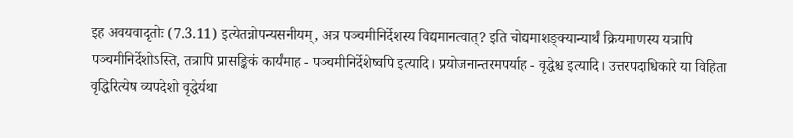इह अवयवादृतोः (7.3.11) इत्येतन्नोपन्यसनीयम्, अत्र पञ्चमीनिर्देशस्य विद्यमानत्वात्? इति चोद्यमाशङ्क्यान्यार्थं क्रियमाणस्य यत्रापि पञ्चमीनिर्देशोऽस्ति, तत्रापि प्रासङ्किकं कार्यंमाह - पञ्चमीनिर्देशेष्वपि इत्यादि। प्रयोजनान्तरमपर्याह - वृद्धेश्च इत्यादि। उत्तरपदाधिकारे या विहिता वृद्धिरित्येष व्यपदेशो वृद्धेर्यथा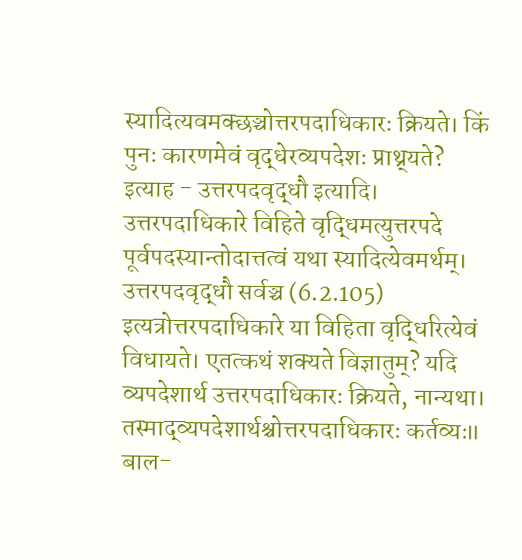स्यादित्यवमक्छञ्चोत्तरपदाधिकारः क्रियते। किं पुनः कारणमेवं वृद्धेरव्यपदेशः प्राथ्र्यते? इत्याह - उत्तरपदवृद्धौ इत्यादि। उत्तरपदाधिकारे विहिते वृद्धिमत्युत्तरपदे पूर्वपदस्यान्तोदात्तत्वं यथा स्यादित्येवमर्थम्। उत्तरपदवृद्धौ सर्वञ्च (6.2.105) इत्यत्रोत्तरपदाधिकारे या विहिता वृद्धिरित्येवं विधायते। एतत्कथं शक्यते विज्ञातुम्? यदि व्यपदेशार्थ उत्तरपदाधिकारः क्रियते, नान्यथा। तस्माद्व्यपदेशार्थश्चोत्तरपदाधिकारः कर्तव्यः॥ बाल-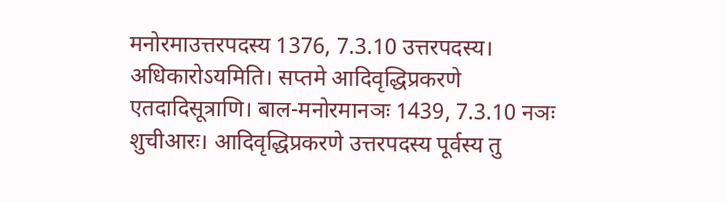मनोरमाउत्तरपदस्य 1376, 7.3.10 उत्तरपदस्य। अधिकारोऽयमिति। सप्तमे आदिवृद्धिप्रकरणे एतदादिसूत्राणि। बाल-मनोरमानञः 1439, 7.3.10 नञः शुचीआरः। आदिवृद्धिप्रकरणे उत्तरपदस्य पूर्वस्य तु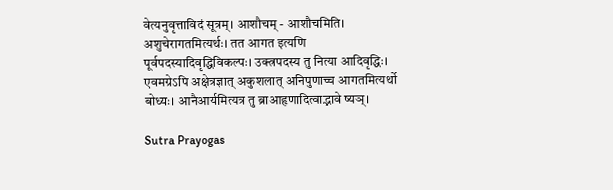वेत्यनुवृत्ताविदं सूत्रम्। आशौचम् - आशौचमिति। अशुचेरागतमित्यर्थः। तत आगत इत्यणि पूर्वपदस्यादिवृद्धिविकल्पः। उक्त्रपदस्य तु नित्या आदिवृद्धिः। एवमग्रेऽपि अक्षेत्रज्ञात् अकुशलात् अनिपुणाच्च आगतमित्यर्थो बोध्यः। आनैआर्यमित्यत्र तु ब्राआहृणादित्वाद्भावे ष्यञ्।

Sutra Prayogas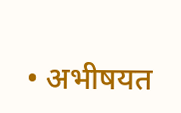• अभीषयत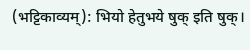(भट्टिकाव्यम्): भियो हेतुभये षुक् इति षुक्।